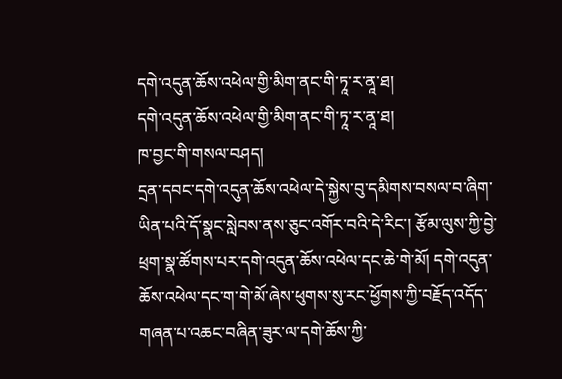དགེ་འདུན་ཆོས་འཕེལ་གྱི་མིག་ནང་གི་ཏཱ་ར་ནཱ་ཐ།
དགེ་འདུན་ཆོས་འཕེལ་གྱི་མིག་ནང་གི་ཏཱ་ར་ནཱ་ཐ།
ཁ་བྱང་གི་གསལ་བཤད།
དྲན་དབང་དགེ་འདུན་ཆོས་འཕེལ་དེ་སྐྱེས་བུ་དམིགས་བསལ་བ་ཞིག་ཡིན་པའི་དོ་སྣང་སླེབས་ནས་ཅུང་འགོར་བའི་དེ་རིང་། རྩོམ་ལུས་ཀྱི་བྱེ་ཕྲག་སྣ་ཚོགས་པར་དགེ་འདུན་ཆོས་འཕེལ་དང་ཆེ་གེ་མོ། དགེ་འདུན་ཆོས་འཕེལ་དང་ག་གེ་མོ་ཞེས་ཕུགས་སུ་རང་ཕྱོགས་ཀྱི་བརྗོད་འདོད་གཞན་པ་འཆང་བཞིན་ཟུར་ལ་དགེ་ཆོས་ཀྱི་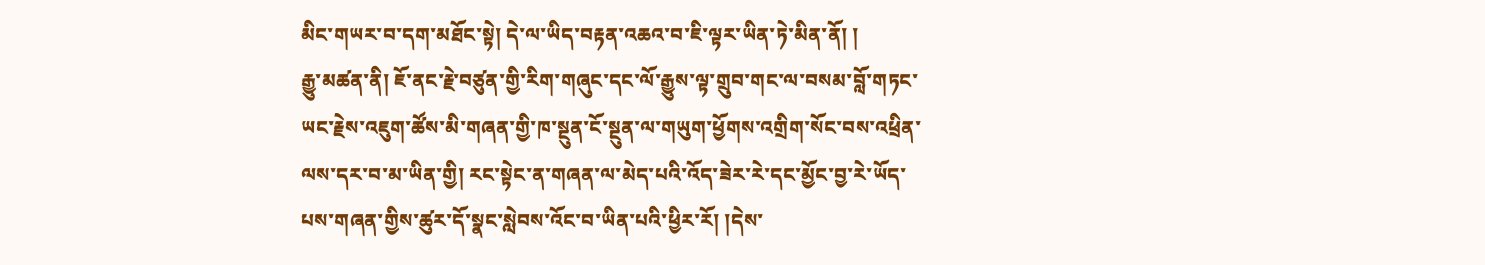མིང་གཡར་བ་དག་མཐོང་སྟེ། དེ་ལ་ཡིད་བརྟན་འཆའ་བ་ཇི་ལྟར་ཡིན་ཏེ་མིན་ནོ། །
རྒྱུ་མཚན་ནི། ཇོ་ནང་རྗེ་བཙུན་གྱི་རིག་གཞུང་དང་ལོ་རྒྱུས་ལྟ་གྲུབ་གང་ལ་བསམ་བློ་གཏང་ཡང་རྗེས་འཇུག་ཚོས་མི་གཞན་གྱི་ཁ་སྔུན་ངོ་སྔུན་ལ་གཡུག་ཕྱོགས་འགྲིག་སོང་བས་འཕྲིན་ལས་དར་བ་མ་ཡིན་གྱི། རང་སྟེང་ན་གཞན་ལ་མེད་པའི་འོད་ཟེར་རེ་དང་མྱོང་བྱ་རེ་ཡོད་པས་གཞན་གྱིས་ཚུར་དོ་སྣང་སླེབས་འོང་བ་ཡིན་པའི་ཕྱིར་རོ། །དེས་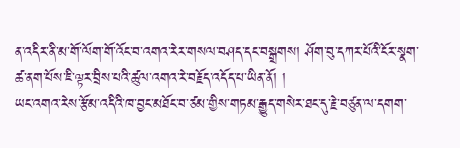ན་འདིར་ནི་མ་གོ་ལོག་གོ་འོང་བ་འགའ་རེར་གསལ་བཤད་དང་བསྒྲགས། ཤོག་བུ་དཀར་པོའི་ངོར་སྣག་ཚ་ནག་པོས་ཇི་ལྟར་བྲིས་པའི་ཚུལ་འགའ་རེ་བརྗོད་འདོད་པ་ཡིན་ནོ། །
ཡང་འགའ་རེས་རྩོམ་འདིའི་ཁ་བྱང་མཐོང་བ་ཙམ་གྱིས་གཏམ་རྒྱུད་གསེར་ཐང་དུ་རྗེ་བཙུན་ལ་དགག་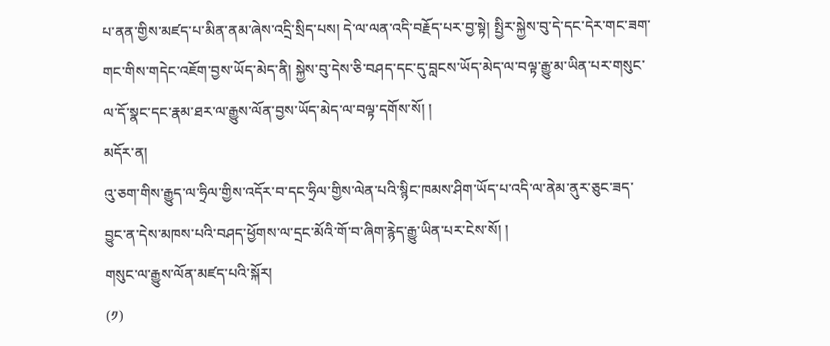པ་ནན་གྱིས་མཛད་པ་མིན་ནམ་ཞེས་འདྲི་སྲིད་པས། དེ་ལ་ལན་འདི་བརྗོད་པར་བྱ་སྟེ། སྤྱིར་སྐྱེས་བུ་དེ་དང་དེར་གང་ཟག་གང་གིས་གདེང་འཇོག་བྱས་ཡོད་མེད་ནི། སྐྱེས་བུ་དེས་ཅི་བཤད་དང་དུ་བླངས་ཡོད་མེད་ལ་བལྟ་རྒྱུ་མ་ཡིན་པར་གསུང་ལ་དོ་སྣང་དང་རྣམ་ཐར་ལ་རྒྱུས་ལོན་བྱས་ཡོད་མེད་ལ་བལྟ་དགོས་སོ། །
མདོར་ན།
འུ་ཅག་གིས་རྒྱུད་ལ་ཧྲིལ་གྱིས་འདོར་བ་དང་ཧྲིལ་གྱིས་ལེན་པའི་སྙིང་ཁམས་ཤིག་ཡོད་པ་འདི་ལ་ནེམ་ནུར་ཅུང་ཟད་བྱུང་ན་དེས་མཁས་པའི་བཤད་ཕྱོགས་ལ་དྲང་མོའི་གོ་བ་ཞིག་རྙེད་རྒྱུ་ཡིན་པར་ངེས་སོ། །
གསུང་ལ་རྒྱུས་ལོན་མཛད་པའི་སྐོར།
(༡)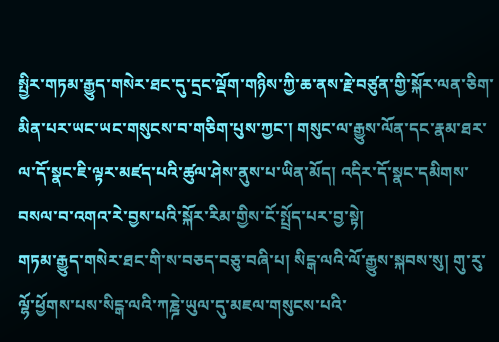སྤྱིར་གཏམ་རྒྱུད་གསེར་ཐང་དུ་དྲང་ལྡོག་གཉིས་ཀྱི་ཆ་ནས་རྗེ་བཙུན་གྱི་སྐོར་ལན་ཅིག་མིན་པར་ཡང་ཡང་གསུངས་བ་གཅིག་པུས་ཀྱང་། གསུང་ལ་རྒྱུས་ལོན་དང་རྣམ་ཐར་ལ་དོ་སྣང་ཇི་ལྟར་མཛད་པའི་ཚུལ་ཤེས་ནུས་པ་ཡིན་མོད། འདིར་དོ་སྣང་དམིགས་བསལ་བ་འགའ་རེ་བྱས་པའི་སྐོར་རིམ་གྱིས་ངོ་སྤྲོད་པར་བྱ་སྟེ།
གཏམ་རྒྱུད་གསེར་ཐང་གི་ས་བཅད་བཅུ་བཞི་པ། སིངྒ་ལའི་ལོ་རྒྱུས་སྐབས་སུ། གུ་རུ་ལྷོ་ཕྱོགས་པས་སིངྒ་ལའི་ཀཎྜེ་ཡུལ་དུ་མཇལ་གསུངས་པའི་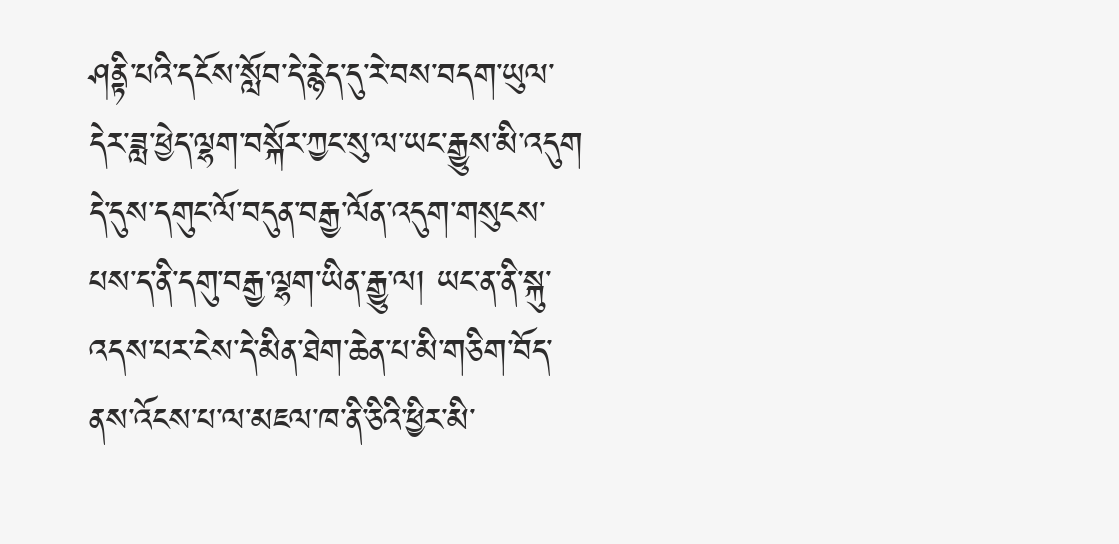ཤནྟི་པའི་དངོས་སློབ་དེ་རྙེད་དུ་རེ་བས་བདག་ཡུལ་དེར་ཟླ་ཕྱེད་ལྷག་བསྐོར་ཀྱང་སུ་ལ་ཡང་རྒྱུས་མི་འདུག དེ་དུས་དགུང་ལོ་བདུན་བརྒྱ་ལོན་འདུག་གསུངས་པས་ད་ནི་དགུ་བརྒྱ་ལྷག་ཡིན་རྒྱུ་ལ། ཡང་ན་ནི་སྐུ་འདས་པར་ངེས་དེ་མིན་ཐེག་ཆེན་པ་མི་གཅིག་བོད་ནས་འོངས་པ་ལ་མཇལ་ཁ་ནི་ཅིའི་ཕྱིར་མི་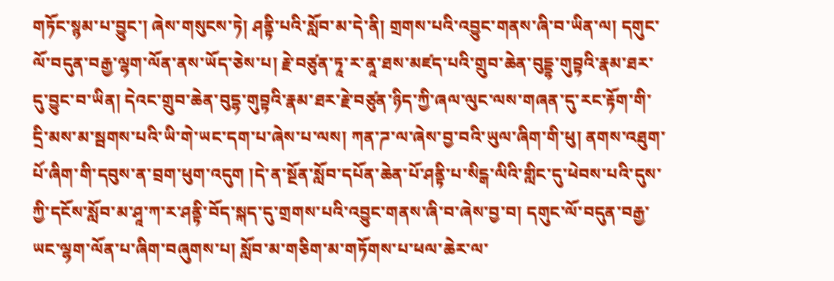གཏོང་སྙམ་པ་བྱུང་། ཞེས་གསུངས་ཏེ། ཤནྟི་པའི་སློབ་མ་དེ་ནི། གྲགས་པའི་འབྱུང་གནས་ཞི་བ་ཡིན་ལ། དགུང་ལོ་བདུན་བརྒྱ་ལྷག་ལོན་ནས་ཡོད་ཅེས་པ། རྗེ་བཙུན་ཏཱ་ར་ནཱ་ཐས་མཛད་པའི་གྲུབ་ཆེན་བུདྡྷ་གུབྟའི་རྣམ་ཐར་དུ་བྱུང་བ་ཡིན། དེའང་གྲུབ་ཆེན་བུདྷ་གུབྟའི་རྣམ་ཐར་རྗེ་བཙུན་ཉིད་ཀྱི་ཞལ་ལུང་ལས་གཞན་དུ་རང་རྟོག་གི་དྲི་མས་མ་སྦགས་པའི་ཡི་གེ་ཡང་དག་པ་ཞེས་པ་ལས། ཀན་ཌ་ལ་ཞེས་བྱ་བའི་ཡུལ་ཞིག་གི་ཕུ། ནགས་འཐུག་པོ་ཞིག་གི་དབུས་ན་བྲག་ཕུག་འདུག །དེ་ན་སྔོན་སློབ་དཔོན་ཆེན་པོ་ཤནྟི་པ་སིངྒ་ལིའི་གླིང་དུ་ཕེབས་པའི་དུས་ཀྱི་དངོས་སློབ་མ་ཤཱ་ཀ་ར་ཤནྟི་བོད་སྐད་དུ་གྲགས་པའི་འབྱུང་གནས་ཞི་བ་ཞེས་བྱ་བ། དགུང་ལོ་བདུན་བརྒྱ་ཡང་ལྷག་ལོན་པ་ཞིག་བཞུགས་པ། སློབ་མ་གཅིག་མ་གཏོགས་པ་ཕལ་ཆེར་ལ་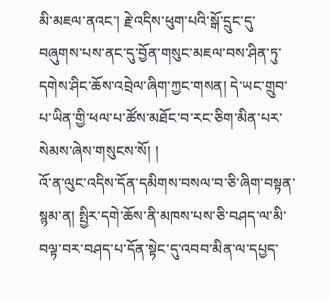མི་མཇལ་ནའང་། རྗེ་འདིས་ཕུག་པའི་སྒོ་དྲུང་དུ་བཞུགས་པས་ནང་དུ་བྱོན་གསུང་མཇལ་བས་ཤིན་ཏུ་དགེས་ཤིང་ཆོས་འབྲེལ་ཞིག་ཀྱང་གསན། དེ་ཡང་གྲུབ་པ་ཡིན་གྱི་ཕལ་པ་ཚོས་མཐོང་བ་རང་ཅིག་མིན་པར་སེམས་ཞེས་གསུངས་སོ། །
འོ་ན་ལུང་འདིས་དོན་དམིགས་བསལ་བ་ཅི་ཞིག་བསྟན་སྙམ་ན། སྤྱིར་དགེ་ཆོས་ནི་མཁས་པས་ཅི་བཤད་ལ་མི་བལྟ་བར་བཤད་པ་དོན་སྟེང་དུ་འབབ་མིན་ལ་དཔྱད་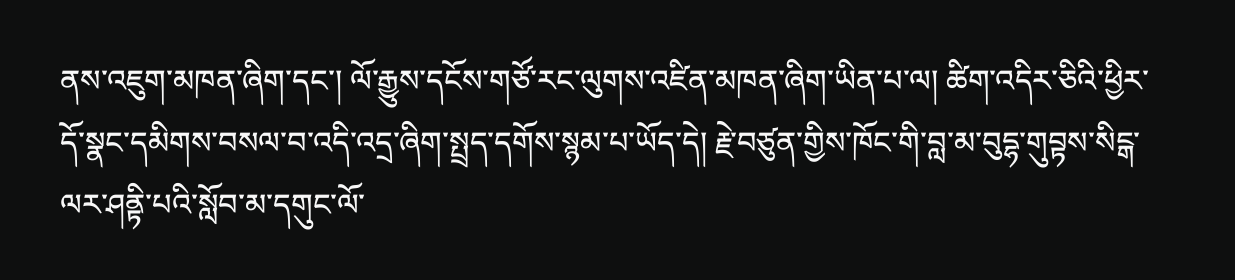ནས་འཇུག་མཁན་ཞིག་དང་། ལོ་རྒྱུས་དངོས་གཙོ་རང་ལུགས་འཛིན་མཁན་ཞིག་ཡིན་པ་ལ། ཚིག་འདིར་ཅིའི་ཕྱིར་དོ་སྣང་དམིགས་བསལ་བ་འདི་འདྲ་ཞིག་སྤྲད་དགོས་སྙམ་པ་ཡོད་དེ། རྗེ་བཙུན་གྱིས་ཁོང་གི་བླ་མ་བུདྷ་གུབྟས་སིངྒ་ལར་ཤནྟི་པའི་སློབ་མ་དགུང་ལོ་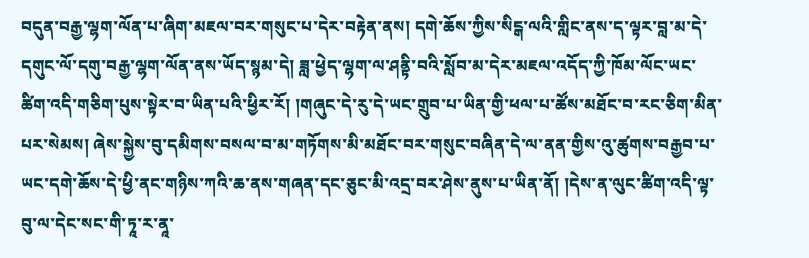བདུན་བརྒྱ་ལྷག་ལོན་པ་ཞིག་མཇལ་བར་གསུང་པ་དེར་བརྟེན་ནས། དགེ་ཆོས་ཀྱིས་སིངྒ་ལའི་གླིང་ནས་ད་ལྟར་བླ་མ་དེ་དགུང་ལོ་དགུ་བརྒྱ་ལྷག་ལོན་ནས་ཡོད་སྙམ་དེ། ཟླ་ཕྱེད་ལྷག་ལ་ཤནྟི་བའི་སློབ་མ་དེར་མཇལ་འདོད་ཀྱི་ཁོམ་ལོང་ཡང་ཚིག་འདི་གཅིག་པུས་སྟེར་བ་ཡིན་པའི་ཕྱིར་རོ། །གཞུང་དེ་རུ་དེ་ཡང་གྲུབ་པ་ཡིན་གྱི་ཕལ་པ་ཚོས་མཐོང་བ་རང་ཅིག་མིན་པར་སེམས། ཞེས་སྐྱེས་བུ་དམིགས་བསལ་བ་མ་གཏོགས་མི་མཐོང་བར་གསུང་བཞིན་དེ་ལ་ནན་གྱིས་འུ་ཚུགས་བརྒྱབ་པ་ཡང་དགེ་ཆོས་དེ་ཕྱི་ནང་གཉིས་ཀའི་ཆ་ནས་གཞན་དང་ཅུང་མི་འདྲ་བར་ཤེས་ནུས་པ་ཡིན་ནོ། །དེས་ན་ལུང་ཚིག་འདི་ལྟ་བུ་ལ་དེང་སང་གི་ཏཱ་ར་ནཱ་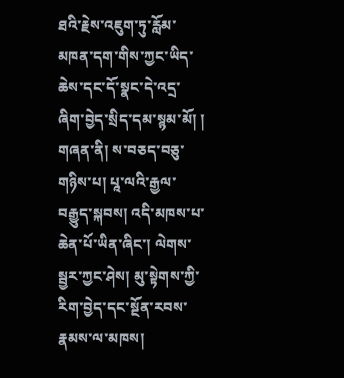ཐའི་རྗེས་འཇུག་ཏུ་རློམ་མཁན་དག་གིས་ཀྱང་ཡིད་ཆེས་དང་དོ་སྣང་དེ་འདྲ་ཞིག་བྱེད་སྲིད་དམ་སྙམ་མོ། །
གཞན་ནི། ས་བཅད་བཅུ་གཉིས་པ། པཱ་ལའི་རྒྱལ་བརྒྱུད་སྐབས། འདི་མཁས་པ་ཆེན་པོ་ཡིན་ཞིང་། ལེགས་སྦྱར་ཀྱང་ཤེས། མུ་སྟེགས་ཀྱི་རིག་བྱེད་དང་སྔོན་རབས་རྣམས་ལ་མཁས།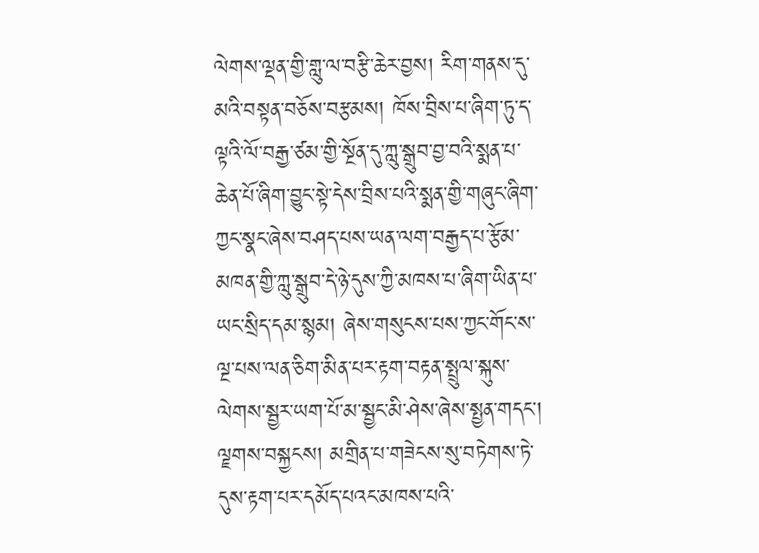ལེགས་ལྡན་གྱི་གླུ་ལ་བརྩི་ཆེར་བྱས། རིག་གནས་དུ་མའི་བསྟན་བཅོས་བརྩམས། ཁོས་བྲིས་པ་ཞིག་ཏུ་ད་ལྟའི་ལོ་བརྒྱ་ཙམ་གྱི་སྔོན་དུ་ཀླུ་སྒྲུབ་བྱ་བའི་སྨན་པ་ཆེན་པོ་ཞིག་བྱུང་སྟེ་དེས་བྲིས་པའི་སྨན་གྱི་གཞུང་ཞིག་ཀྱང་སྣང་ཞེས་བཤད་པས་ཡན་ལག་བརྒྱད་པ་རྩོམ་མཁན་གྱི་ཀླུ་སྒྲུབ་དེ་ཉེ་དུས་ཀྱི་མཁས་པ་ཞིག་ཡིན་པ་ཡང་སྲིད་དམ་སྙམ། ཞེས་གསུངས་པས་ཀྱང་གོང་ས་ལྔ་པས་ལན་ཅིག་མིན་པར་རྟག་བརྟན་སྤྲུལ་སྐུས་ལེགས་སྦྱར་ཡག་པོ་མ་སྦྱང་མི་ཤེས་ཞེས་སྤྱན་གདང་། ལྗགས་བསྐྱངས། མགྲིན་པ་གཟེངས་སུ་བཏེགས་ཏེ་དུས་རྟག་པར་དམོད་པའང་མཁས་པའི་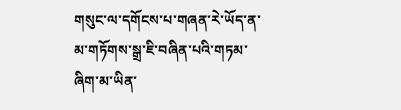གསུང་ལ་དགོངས་པ་གཞན་རེ་ཡོད་ན་མ་གཏོགས་སྒྲ་ཇི་བཞིན་པའི་གཏམ་ཞིག་མ་ཡིན་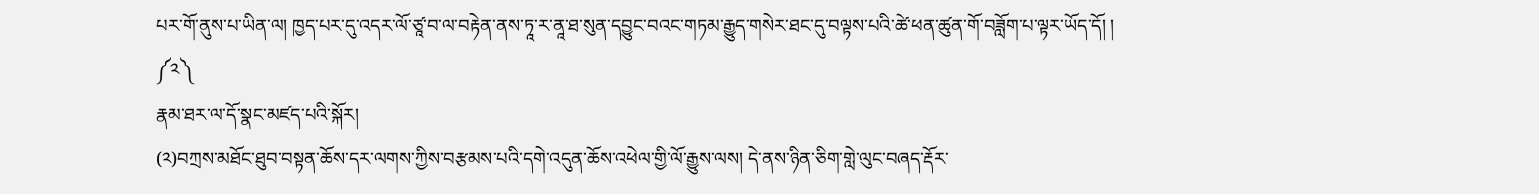པར་གོ་ནུས་པ་ཡིན་ལ། ཁྱད་པར་དུ་འདར་ལོ་ཙཱ་བ་ལ་བརྟེན་ནས་ཏཱ་ར་ནཱ་ཐ་སུན་དབྱུང་བའང་གཏམ་རྒྱུད་གསེར་ཐང་དུ་བལྟས་པའི་ཚེ་ཕན་ཚུན་གོ་བཟློག་པ་ལྟར་ཡོད་དོ། །
༼༢༽
རྣམ་ཐར་ལ་དོ་སྣང་མཛད་པའི་སྐོར།
(༢)བཀྲས་མཐོང་ཐུབ་བསྟན་ཆོས་དར་ལགས་ཀྱིས་བརྩམས་པའི་དགེ་འདུན་ཆོས་འཕེལ་གྱི་ལོ་རྒྱུས་ལས། དེ་ནས་ཉིན་ཅིག་གླེ་ལུང་བཞད་རྡོར་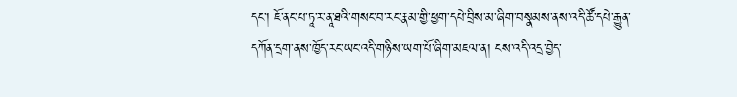དང་། ཇོ་ནང་པ་ཏཱ་ར་ནཱ་ཐའི་གསང་བ་རང་རྣམ་གྱི་ཕྱག་དཔེ་བྲིས་མ་ཞིག་བསྣམས་ནས་འདི་ཚོ་དཔེ་རྒྱུན་དཀོན་དྲག་ནས་ཁྱོད་རང་ཡང་འདི་གཉིས་ཡག་པོ་ཞིག་མཇལ་ན། ངས་འདི་འདྲ་བྱེད་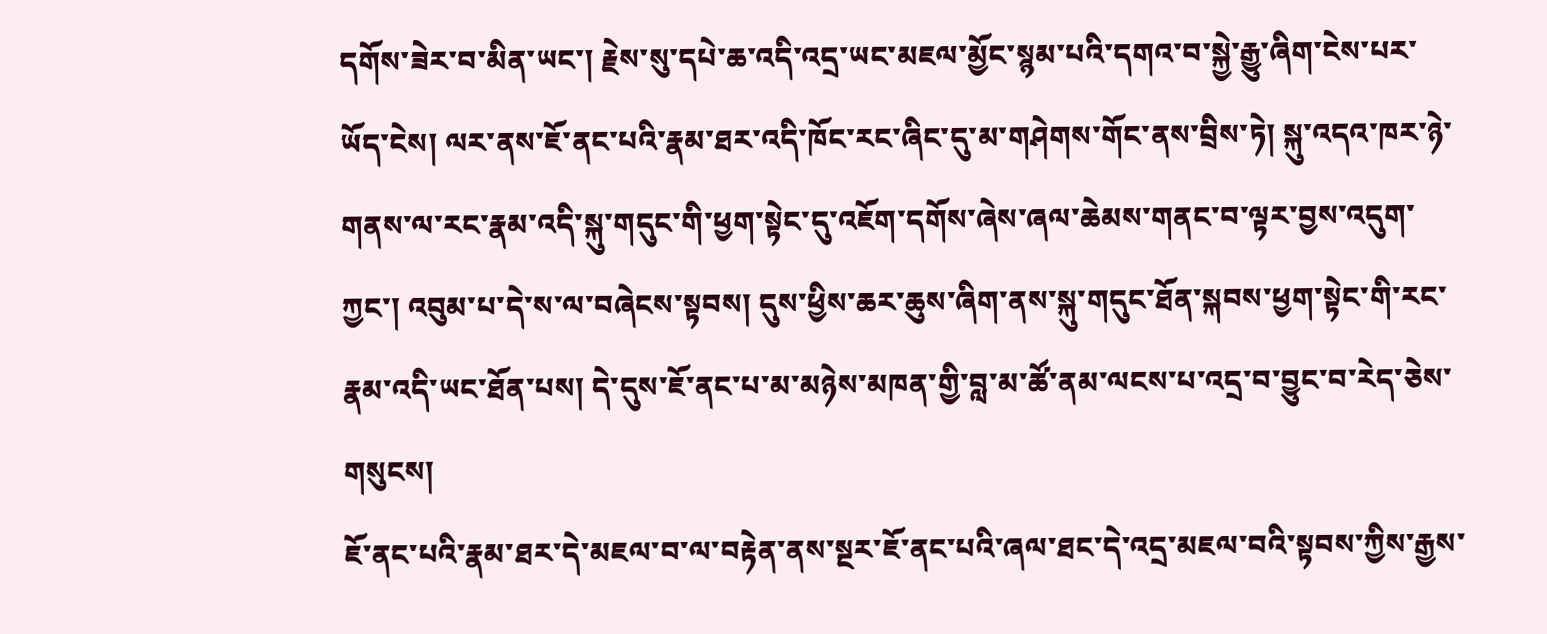དགོས་ཟེར་བ་མིན་ཡང་། རྗེས་སུ་དཔེ་ཆ་འདི་འདྲ་ཡང་མཇལ་མྱོང་སྙམ་པའི་དགའ་བ་སྐྱེ་རྒྱུ་ཞིག་ངེས་པར་ཡོད་ངེས། ལར་ནས་ཇོ་ནང་པའི་རྣམ་ཐར་འདི་ཁོང་རང་ཞིང་དུ་མ་གཤེགས་གོང་ནས་བྲིས་ཏེ། སྐུ་འདའ་ཁར་ཉེ་གནས་ལ་རང་རྣམ་འདི་སྐུ་གདུང་གི་ཕྱག་སྟེང་དུ་འཇོག་དགོས་ཞེས་ཞལ་ཆེམས་གནང་བ་ལྟར་བྱས་འདུག་ཀྱང་། འབུམ་པ་དེ་ས་ལ་བཞེངས་སྟབས། དུས་ཕྱིས་ཆར་ཆུས་ཞིག་ནས་སྐུ་གདུང་ཐོན་སྐབས་ཕྱག་སྟེང་གི་རང་རྣམ་འདི་ཡང་ཐོན་པས། དེ་དུས་ཇོ་ནང་པ་མ་མཉེས་མཁན་གྱི་བླ་མ་ཚོ་ནམ་ལངས་པ་འདྲ་བ་བྱུང་བ་རེད་ཅེས་གསུངས།
ཇོ་ནང་པའི་རྣམ་ཐར་དེ་མཇལ་བ་ལ་བརྟེན་ནས་སྔར་ཇོ་ནང་པའི་ཞལ་ཐང་དེ་འདྲ་མཇལ་བའི་སྟབས་ཀྱིས་རྒྱས་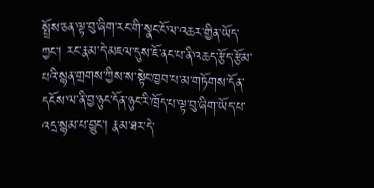སྤྲོས་ཅན་ལྟ་བུ་ཞིག་རང་གི་སྣང་ངོ་ལ་འཆར་གྱིན་ཡོད་ཀྱང་། རང་རྣམ་དེ་མཇལ་དུས་ཇོ་ནང་པ་ནི་འཆད་རྩོད་རྩོམ་པའི་སྙན་གྲགས་ཀྱིས་ས་སྟེང་ཁྱབ་པ་མ་གཏོགས་དོན་དངོས་ལ་ནི་བྱ་ཉུང་དོན་ཉུང་རི་ཁྲོད་པ་ལྟ་བུ་ཞིག་ཡོད་པ་འདྲ་སྙམ་པ་བྱུང་། རྣམ་ཐར་དེ་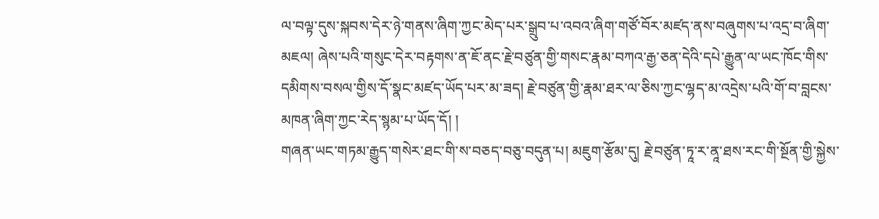ལ་བལྟ་དུས་སྐབས་དེར་ཉེ་གནས་ཞིག་ཀྱང་མེད་པར་སྒྲུབ་པ་འབའ་ཞིག་གཙོ་བོར་མཛད་ནས་བཞུགས་པ་འདྲ་བ་ཞིག་མཇལ། ཞེས་པའི་གསུང་དེར་བརྟགས་ན་ཇོ་ནང་རྗེ་བཙུན་གྱི་གསང་རྣམ་བཀའ་རྒྱ་ཅན་དེའི་དཔེ་རྒྱུན་ལ་ཡང་ཁོང་གིས་དམིགས་བསལ་གྱིས་དོ་སྣང་མཛད་ཡོད་པར་མ་ཟད། རྗེ་བཙུན་གྱི་རྣམ་ཐར་ལ་ཅིས་ཀྱང་ལྷད་མ་འདྲེས་པའི་གོ་བ་བླངས་མཁན་ཞིག་ཀྱང་རེད་སྙམ་པ་ཡོད་དོ། །
གཞན་ཡང་གཏམ་རྒྱུད་གསེར་ཐང་གི་ས་བཅད་བཅུ་བདུན་པ། མཇུག་རྩོམ་དུ། རྗེ་བཙུན་ཏཱ་ར་ནཱ་ཐས་རང་གི་སྔོན་གྱི་སྐྱེས་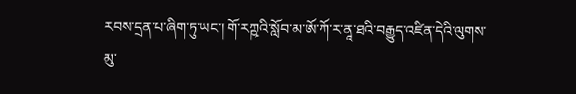རབས་དྲན་པ་ཞིག་ཏུ་ཡང་། གོ་རཀྵའི་སློབ་མ་ཨོ་ཀོ་ར་ནཱ་ཐའི་བརྒྱུད་འཛིན་དེའི་ལུགས་མུ་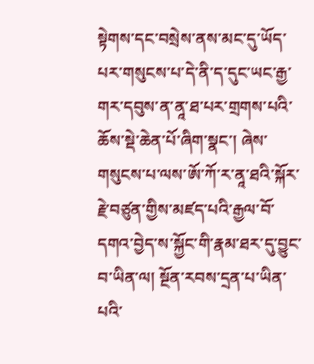སྟེགས་དང་བསྲེས་ནས་མང་དུ་ཡོད་པར་གསུངས་པ་དེ་ནི་ད་དུང་ཡང་རྒྱ་གར་དབུས་ན་ནཱ་ཐ་པར་གྲགས་པའི་ཆོས་སྡེ་ཆེན་པོ་ཞིག་སྣང་། ཞེས་གསུངས་པ་ལས་ཨོ་ཀོ་ར་ནཱ་ཐའི་སྐོར་རྗེ་བཙུན་གྱིས་མཛད་པའི་རྒྱལ་བོ་དགའ་བྱེད་ས་སྐྱོང་གི་རྣམ་ཐར་དུ་བྱུང་བ་ཡིན་ལ། སྔོན་རབས་དྲན་པ་ཡིན་པའི་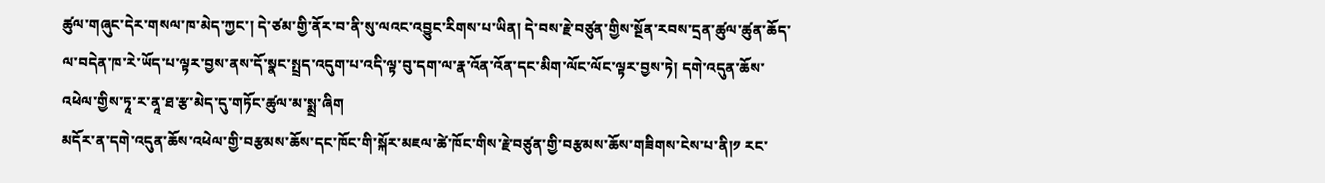ཚུལ་གཞུང་དེར་གསལ་ཁ་མེད་ཀྱང་། དེ་ཙམ་གྱི་ནོར་བ་ནི་སུ་ལའང་འབྱུང་རིགས་པ་ཡིན། དེ་བས་རྗེ་བཙུན་གྱིས་སྔོན་རབས་དྲན་ཚུལ་ཚུན་ཆོད་ལ་བདེན་ཁ་རེ་ཡོད་པ་ལྟར་བྱས་ནས་དོ་སྣང་སྤྲད་འདུག་པ་འདི་ལྟ་བུ་དག་ལ་རྣ་འོན་འོན་དང་མིག་ལོང་ལོང་ལྟར་བྱས་ཏེ། དགེ་འདུན་ཆོས་འཕེལ་གྱིས་ཏཱ་ར་ནཱ་ཐ་རྩ་མེད་དུ་གཏོང་ཚུལ་མ་སྨྲ་ཞིག
མདོར་ན་དགེ་འདུན་ཆོས་འཕེལ་གྱི་བརྩམས་ཆོས་དང་ཁོང་གི་སྐོར་མཇལ་ཚེ་ཁོང་གིས་རྗེ་བཙུན་གྱི་བརྩམས་ཆོས་གཟིགས་ངེས་པ་ནི།༡ རང་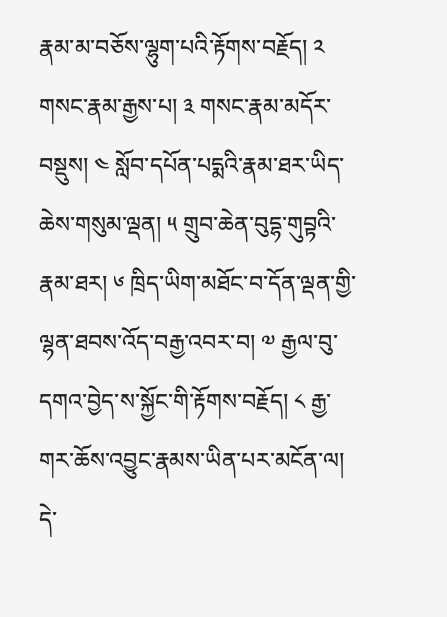རྣམ་མ་བཅོས་ལྷུག་པའི་རྟོགས་བརྗོད། ༢ གསང་རྣམ་རྒྱས་པ། ༣ གསང་རྣམ་མདོར་བསྡུས། ༤ སློབ་དཔོན་པདྨའི་རྣམ་ཐར་ཡིད་ཆེས་གསུམ་ལྡན། ༥ གྲུབ་ཆེན་བུདྷ་གུབྟའི་རྣམ་ཐར། ༦ ཁྲིད་ཡིག་མཐོང་བ་དོན་ལྡན་གྱི་ལྷན་ཐབས་འོད་བརྒྱ་འབར་བ། ༧ རྒྱལ་བུ་དགའ་བྱེད་ས་སྐྱོང་གི་རྟོགས་བརྗོད། ༨ རྒྱ་གར་ཆོས་འབྱུང་རྣམས་ཡིན་པར་མངོན་ལ། དེ་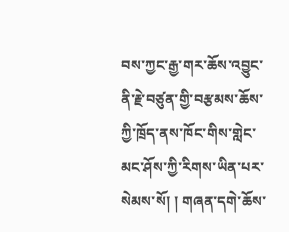བས་ཀྱང་རྒྱ་གར་ཆོས་འབྱུང་ནི་རྗེ་བཙུན་གྱི་བརྩམས་ཆོས་ཀྱི་ཁྲོད་ནས་ཁོང་གིས་གླེང་མང་ཤོས་ཀྱི་རིགས་ཡིན་པར་སེམས་སོ། ། གཞན་དགེ་ཆོས་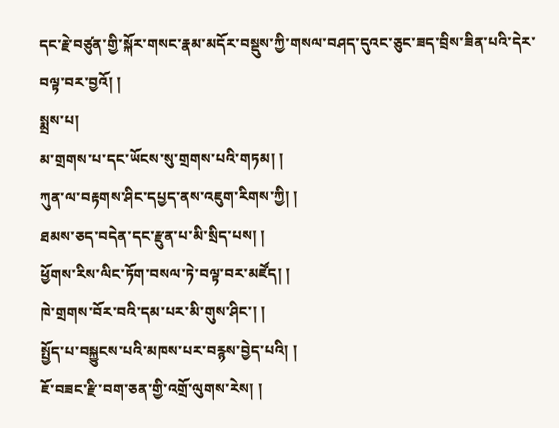དང་རྗེ་བཙུན་གྱི་སྐོར་གསང་རྣམ་མདོར་བསྡུས་ཀྱི་གསལ་བཤད་དུའང་ཅུང་ཟད་བྲིས་ཟིན་པའི་དེར་བལྟ་བར་བྱའོ། །
སྨྲས་པ།
མ་གྲགས་པ་དང་ཡོངས་སུ་གྲགས་པའི་གཏམ། །
ཀུན་ལ་བརྟགས་ཤིང་དཔྱད་ནས་འཇུག་རིགས་ཀྱི། །
ཐམས་ཅད་བདེན་དང་རྫུན་པ་མི་སྲིད་པས། །
ཕྱོགས་རིས་ལིང་ཏོག་བསལ་ཏེ་བལྟ་བར་མཛོད། །
ཁེ་གྲགས་བོར་བའི་དམ་པར་མི་གུས་ཤིང་། །
སྤྱོད་པ་བསྐྱུངས་པའི་མཁས་པར་བརྙས་བྱེད་པའི། །
ཇོ་བཟང་རྫི་བག་ཅན་གྱི་འགྲོ་ལུགས་རེས། །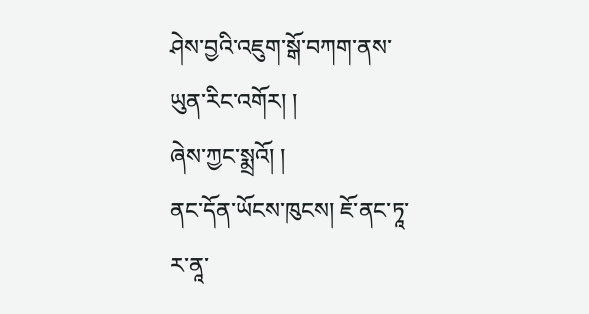ཤེས་བྱའི་འཇུག་སྒོ་བཀག་ནས་ཡུན་རིང་འགོར། །
ཞེས་ཀྱང་སྨྲའོ། །
ནང་དོན་ཡོངས་ཁུངས། ཇོ་ནང་ཏཱ་ར་ནཱ་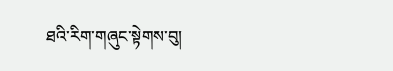ཐའི་རིག་གཞུང་སྟེགས་བུ།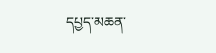དཔྱད་མཆན་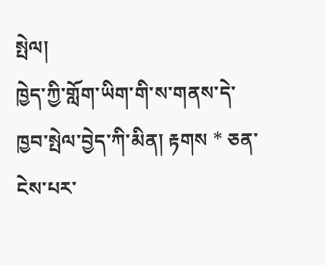སྤེལ།
ཁྱེད་ཀྱི་གློག་ཡིག་གི་ས་གནས་དེ་ཁྱབ་སྤེལ་བྱེད་ཀི་མིན། རྟགས * ཅན་ངེས་པར་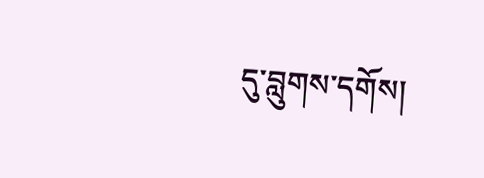དུ་བླུགས་དགོས།